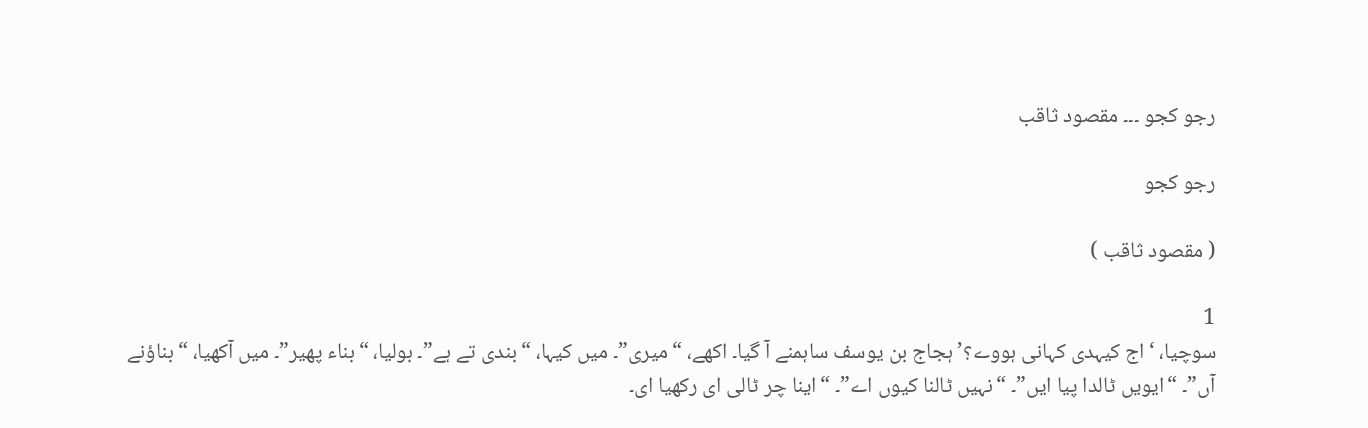رجو کجو ۔۔۔ مقصود ثاقب

رجو کجو

( مقصود ثاقب )

1
سوچیا، ‘اج کیہدی کہانی ہووے؟’ ہجاج بن یوسف ساہمنے آ گیا۔ اکھے، “میری”۔ میں کیہا، “بندی تے ہے”۔ بولیا، “بناء پھیر”۔ میں آکھیا، “بناؤنے آں”۔ “ایویں ٹالدا پیا ایں”۔ “نہیں ٹالنا کیوں اے”۔ “اینا چر ٹالی ای رکھیا ای۔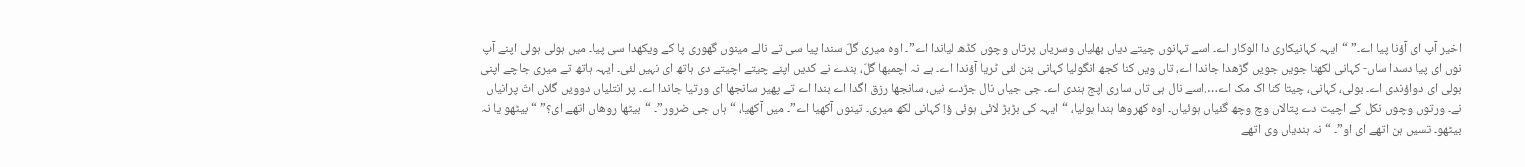اخیر آپ ای آؤنا پیا اے۔” “ایہہ کہانیکاری دا الوکار اے۔ اسے تہانوں چیتے دیاں بھلیاں وسریاں پرتاں وچوں کڈھ لیاندا اے”۔ اوہ میری گلّ سندا پیا سی تے نالے مینوں گھوری پا کے ویکھدا سی پیا۔ میں ہولی ہولی اپنے آپ نوں ای پیا دسدا ساں- کہانی لکھنا جویں جویں گڑھدا جاندا اے، تاں ویں کنا کجھ انگولیا کہانی بنن لئی ٹریا آؤندا اے۔ ہے نہ اچمبھا گلّ، بندے نے کدیں اپنے چیتے اچیتے دی ہاتھ ای نہیں لئی۔ ایہہ ہاتھ تے میری جاچے اپنی بولی ای دواؤندی اے۔ بولی، کہانی، چیتا کنا اک مک اے….اسے نال ہی تاں ساری اپج ہندی اے۔ جی جیاں نال جڑدے نیں، سانجھا رزق اگدا اے بندا اے تے پھیر سانجھا ای ورتیا جاندا اے۔ پر انتلیاں دوویں گلاں اتّ پرانیاں نے۔ ورتوں وچوں نکل کے اچیت دے پتالاں وچ وچھ گئیاں ہوئیاں۔ اوہ کھروھا ہندا بولیا، “ایہہ کی بڑبڑ لائی ہوئی ؤ! کہانی لکھ میری۔ تینوں آکھیا اے”۔ میں آکھیا، “ہاں جی ضرور”۔ “بیٹھا روھاں اتھے ای؟” “بیٹھو یا نہ بیٹھو۔ تسیں ہن اتھے ای او”۔ “نہ ہندیاں وی اتھے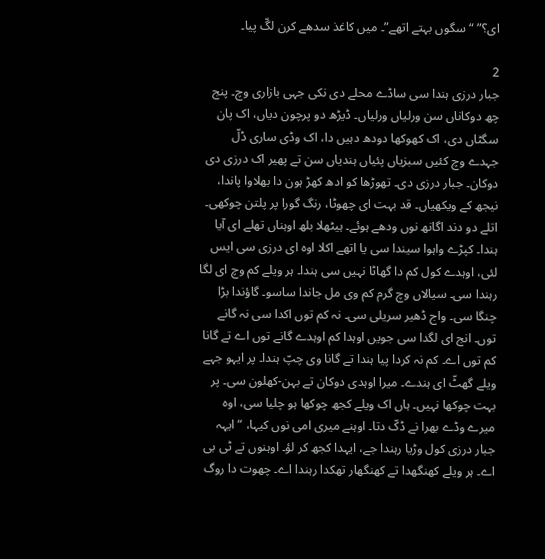ای؟” “سگوں بہتے اتھے”۔ میں کاغذ سدھے کرن لگّ پیا۔

2
جبار درزی ہندا سی ساڈے محلے دی نکی جہی بازاری وچ۔ پنج چھ دوکاناں سن ورلیاں ورلیاں۔ ڈیڑھ دو پرچون دیاں، اک پان سگٹاں دی، اک کھوکھا دودھ دہیں دا، اک وڈی ساری ڈلّ جہدے وچ کئیں سبزیاں پئیاں ہندیاں سن تے پھیر اک درزی دی دوکان۔ جبار درزی دی۔ تھوڑھا کو ادھ کھڑ ہون دا بھلاوا پاندا، نیجھ کے ویکھیاں۔ قد بہت ای چھوٹا، رنگ گورا پر پلتن چوکھی۔ اتلے دو دند اگانھ نوں ودھے ہوئے۔ ہیٹھلا بلھ اوہناں تھلے ای آیا ہندا۔ کپڑے واہوا سیندا سی یا اتھے اکلا اوہ ای درزی سی ایس لئی، اوہدے کول کم دا گھاٹا نہیں سی ہندا۔ ہر ویلے کم وچ ای لگا رہندا سی۔ سیالاں وچ گرم کم وی مل جاندا ساسو۔ گاؤندا بڑا چنگا سی۔ واج ڈھیر سریلی سی۔ نہ کم توں اکدا سی نہ گانے توں۔ انج ای لگدا سی جویں اوہدا کم اوہدے گانے توں اے تے گانا کم توں اے۔ کم نہ کردا پیا ہندا تے گانا وی چپّ ہندا۔ پر ایہو جہے ویلے گھٹّ ای ہندے۔ میرا اوہدی دوکان تے بہن-کھلون سی۔ پر بہت چوکھا نہیں۔ ہاں اک ویلے کجھ چوکھا ہو چلیا سی، اوہ میرے وڈے بھرا نے ڈکّ دتا۔ اوہنے میری امی نوں کیہا، “ایہہ جبار درزی کول وڑیا رہندا جے، ایہدا کجھ کر لؤ۔ اوہنوں تے ٹی بی اے۔ ہر ویلے کھنگھدا تے کھنگھار تھکدا رہندا اے۔ چھوت دا روگ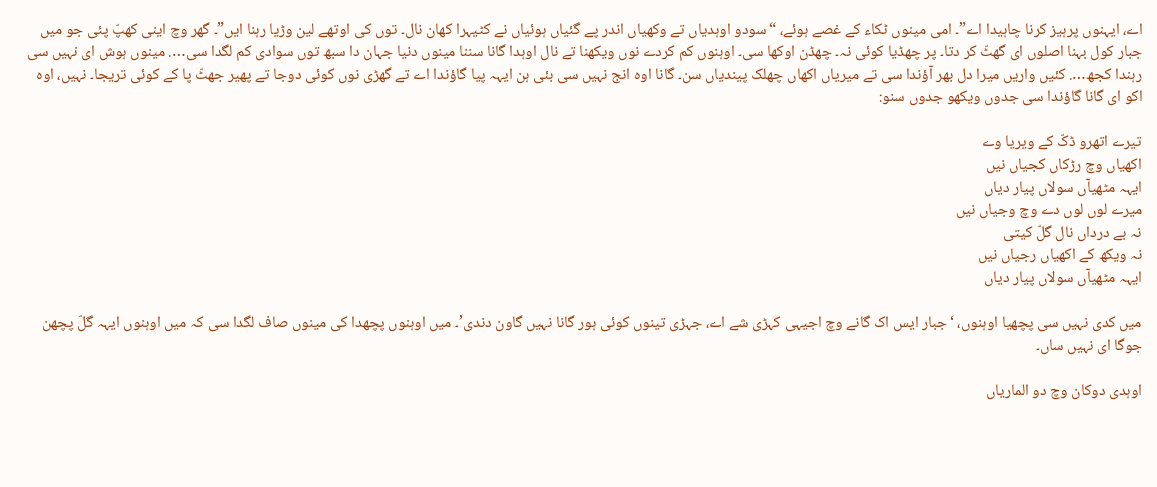اے، ایہنوں پرہیز کرنا چاہیدا اے”۔ امی مینوں ٹکاء کے غصے ہوئے، “سودو اوہدیاں تے وکھیاں اندر پے گئیاں ہوئیاں نے کٹیہرا کھان نال۔ توں کی اوتھے لین وڑیا رہنا ایں”۔ گھر وچ اینی کھپّ پئی جو میں جبار کول بہنا اصلوں ای گھٹّ کر دتا۔ پر چھڈیا کوئی نہ۔ چھڈن اوکھا سی۔ اوہنوں کم کردے نوں ویکھنا تے نال اوہدا گانا سننا مینوں دنیا جہان دا سبھ توں سوادی کم لگدا سی…. مینوں ہوش ای نہیں سی رہندا کجھ…. کئیں واریں میرا دل بھر آؤندا سی تے میریاں اکھاں چھلک پیندیاں سن۔ گانا اوہ انج نہیں سی بئی ہن ایہہ پیا گاؤندا اے تے گھڑی نوں کوئی دوجا تے پھیر جھٹّ پا کے کوئی تریجا۔ نہیں، اوہ اکو ای گانا گاؤندا سی جدوں ویکھو جدوں سنو:

تیرے اتھرو ڈکّ کے ویریا وے
اکھیاں وچ رڑکاں کجیاں نیں
ایہہ مٹھیآں سولاں پیار دیاں
میرے لوں لوں دے وچ وجیاں نیں
نہ بے درداں نال گلّ کیتی
نہ ویکھ کے اکھیاں رجیاں نیں
ایہہ مٹھیآں سولاں پیار دیاں

میں کدی نہیں سی پچھیا اوہنوں، ‘جبار ایس اک گانے وچ اجیہی کہڑی شے اے، جہڑی تینوں کوئی ہور گانا نہیں گاون دندی’۔ میں اوہنوں پچھدا کی مینوں صاف لگدا سی کہ میں اوہنوں ایہہ گلّ پچھن جوگا ای نہیں ساں۔

اوہدی دوکان وچ دو الماریاں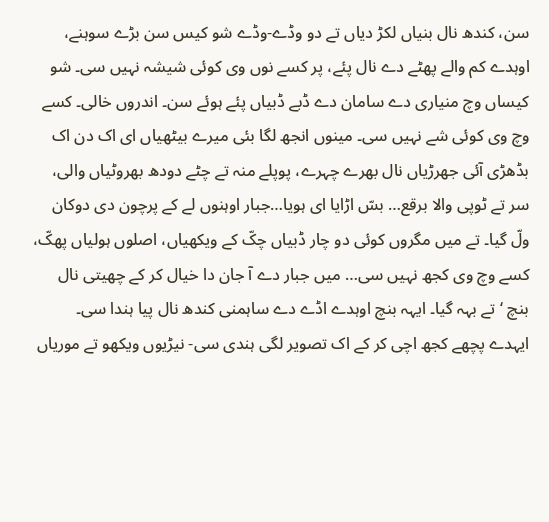سن، کندھ نال بنیاں لکڑ دیاں تے دو وڈے-وڈے شو کیس سن بڑے سوہنے، اوہدے کم والے پھٹے دے نال پئے، پر کسے نوں وی کوئی شیشہ نہیں سی۔ شو کیساں وچ منیاری دے سامان دے ڈبے ڈبیاں پئے ہوئے سن۔ اندروں خالی۔ کسے وچ وی کوئی شے نہیں سی۔ مینوں انجھ لگا بئی میرے بیٹھیاں ای اک دن اک بڈھڑی آئی جھرڑیاں نال بھرے چہرے، پوپلے منہ تے چٹے دودھ بھروٹیاں والی، سر تے ٹوپی والا برقع… بسّ اڑایا ای ہویا…جبار اوہنوں لے کے پرچون دی دوکان ولّ گیا۔ تے میں مگروں کوئی دو چار ڈبیاں چکّ کے ویکھیاں، اصلوں ہولیاں پھکّ، کسے وچ وی کجھ نہیں سی… میں جبار دے آ جان دا خیال کر کے چھیتی نال بنچ ‘تے بہہ گیا۔ ایہہ بنچ اوہدے اڈے دے ساہمنی کندھ نال پیا ہندا سی۔ ایہدے پچھے کجھ اچی کر کے اک تصویر لگی ہندی سی- نیڑیوں ویکھو تے موریاں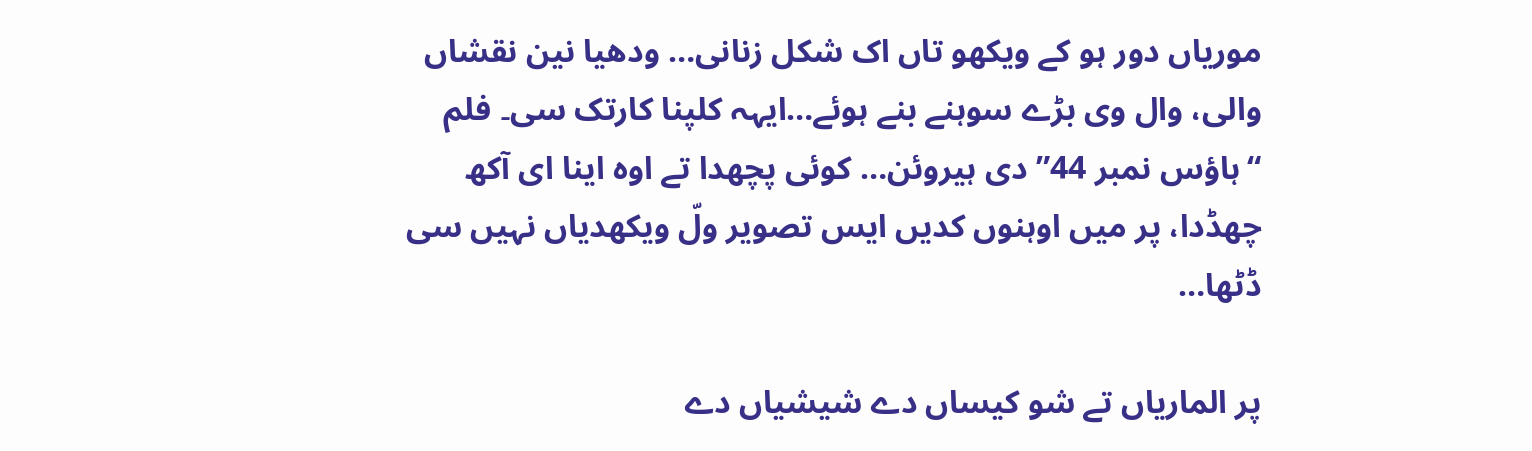موریاں دور ہو کے ویکھو تاں اک شکل زنانی… ودھیا نین نقشاں والی، وال وی بڑے سوہنے بنے ہوئے…ایہہ کلپنا کارتک سی۔ فلم “ہاؤس نمبر 44” دی ہیروئن… کوئی پچھدا تے اوہ اینا ای آکھ چھڈدا، پر میں اوہنوں کدیں ایس تصویر ولّ ویکھدیاں نہیں سی ڈٹھا…

پر الماریاں تے شو کیساں دے شیشیاں دے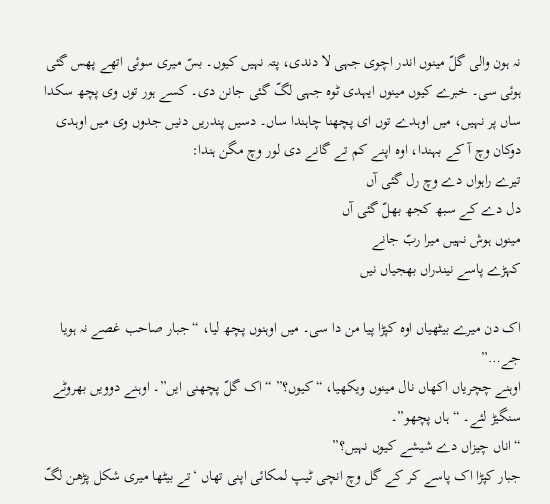نہ ہون والی گلّ مینوں اندر اچوی جہی لا دندی، پتہ نہیں کیوں۔ بسّ میری سوئی اتھے پھس گئی ہوئی سی۔ خبرے کیوں مینوں ایہدی ٹوہ جہی لگّ گئی جانن دی۔ کسے ہور توں وی پچھ سکدا ساں پر نہیں، میں اوہدے توں ای پچھنا چاہندا ساں۔ دسیں پندریں دنیں جدوں وی میں اوہدی دوکان وچ آ کے بہندا، اوہ اپنے کم تے گانے دی لور وچ مگن ہندا:
تیرے راہواں دے وچ رل گئی آں
دل دے کے سبھ کجھ بھلّ گئی آں
مینوں ہوش نہیں میرا ربّ جانے
کہڑے پاسے نیندراں بھجیاں نیں

اک دن میرے بیٹھیاں اوہ کپڑا پیا من دا سی۔ میں اوہنوں پچھ لیا، “جبار صاحب غصے نہ ہویا جے…”
اوہنے چچریاں اکھاں نال مینوں ویکھیا، “کیوں؟” “اک گلّ پچھنی ایں”۔ اوہنے دوویں بھروٹے سنگیڑ لئے۔ “ہاں پچھو”۔
“اناں چیزاں دے شیشے کیوں نہیں؟”
جبار کپڑا اک پاسے کر کے گل وچ انچی ٹیپ لمکائی اپنی تھاں ‘تے بیٹھا میری شکل پڑھن لگّ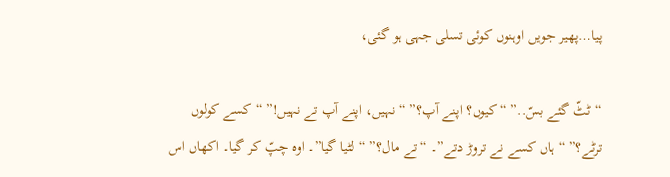پیا…پھیر جویں اوہنوں کوئی تسلی جہی ہو گئی،

“ٹٹّ گئے بسّ..” “کیوں؟ اپنے آپ؟” “نہیں، اپنے آپ تے نہیں!” “کسے کولوں ترٹے؟” “ہاں کسے نے تروڑ دتے”۔ “تے مال؟” “لٹیا گیا”۔ اوہ چپّ کر گیا۔ اکھاں اس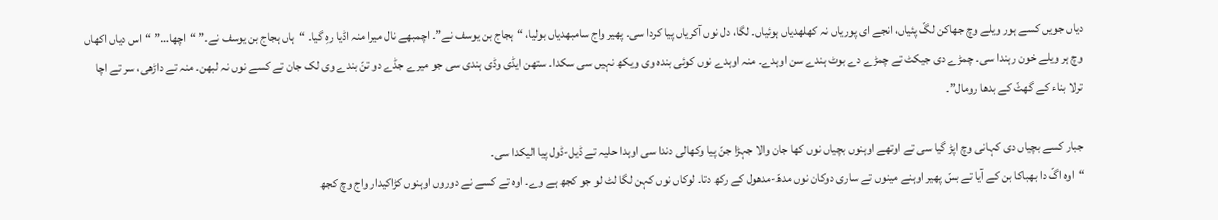دیاں جویں کسے ہور ویلے وچ جھاکن لگّ پئیاں، انجے ای پوریاں نہ کھلھدیاں ہوئیاں۔ لگا، دل نوں آکریاں پیا کردا سی۔ پھیر واج سامبھدیاں بولیا، “ہجاج بن یوسف نے”۔ اچمبھے نال میرا منہ اڈیا رہِ گیا۔ “ہاں ہجاج بن یوسف نے۔” “اچھا…” “اس دیاں اکھاں وچ ہر ویلے خون رہندا سی۔ چمڑے دی جیکٹ تے چمڑے دے بوٹ ہندے سن اوہدے۔ منہ اوہدے نوں کوئی بندہ وی ویکھ نہیں سی سکدا۔ ستھن ایڈی وڈی ہندی سی جو میرے جڈے دو تنّ بندے وی لک جان تے کسے نوں نہ لبھن۔ منہ تے داڑھی، سر تے اچا ترلا بناء کے گھٹّ کے بدھا رومال”۔

جبار کسے بچیاں دی کہانی وچ اپڑ گیا سی تے اوتھے اوہنوں بچیاں نوں کھا جان والا جہڑا جنّ پیا وکھالی دندا سی اوہدا حلیہ تے ڈیل-ڈول پیا الیکدا سی۔
“اوہ اگّ دا بھباکا بن کے آیا تے بسّ پھیر اوہنے مینوں تے ساری دوکان نوں مدھّ-مدھول کے رکھ دتا۔ لوکاں نوں کہن لگا لٹ لو جو کجھ ہے وے۔ اوہ تے کسے نے دوروں اوہنوں کڑاکیدار واج وچ کجھ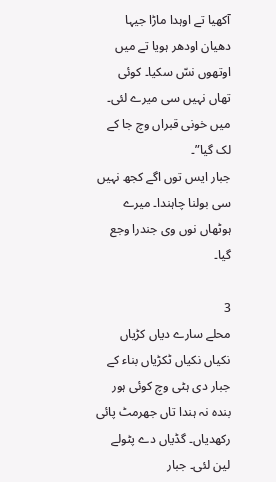آکھیا تے اوہدا ماڑا جیہا دھیان اودھر ہویا تے میں اوتھوں نسّ سکیا۔ کوئی تھاں نہیں سی میرے لئی۔ میں خونی قبراں وچ جا کے لک گیا”۔
جبار ایس توں اگے کجھ نہیں سی بولنا چاہندا۔ میرے ہوٹھاں نوں وی جندرا وجع گیا۔

3
محلے سارے دیاں کڑیاں نکیاں نکیاں ٹکڑیاں بناء کے جبار دی ہٹی وچ کوئی ہور بندہ نہ ہندا تاں جھرمٹ پائی رکھدیاں۔ گڈیاں دے پٹولے لین لئی۔ جبار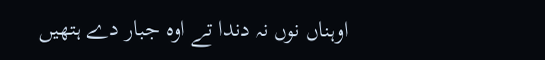اوہناں نوں نہ دندا تے اوہ جبار دے ہتھیں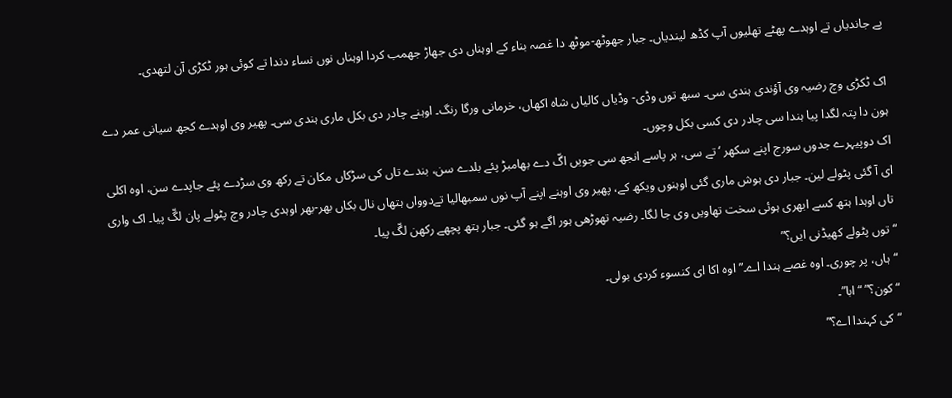پے جاندیاں تے اوہدے پھٹے تھلیوں آپ کڈھ لیندیاں۔ جبار جھوٹھ-موٹھ دا غصہ بناء کے اوہناں دی جھاڑ جھمب کردا اوہناں نوں نساء دندا تے کوئی ہور ٹکڑی آن لتھدی۔

اک ٹکڑی وچ رضیہ وی آؤندی ہندی سی۔ سبھ توں وڈی- وڈیاں کالیاں شاہ اکھاں، خرمانی ورگا رنگ۔ اوہنے چادر دی بکل ماری ہندی سی۔ پھیر وی اوہدے کجھ سیانی عمر دے ہون دا پتہ لگدا پیا ہندا سی چادر دی کسی بکل وچوں۔
اک دوپیہرے جدوں سورج اپنے سکھر ‘تے سی، ہر پاسے انجھ سی جویں اگّ دے بھامبڑ پئے بلدے سن، بندے تاں کی سڑکاں مکان تے رکھ وی سڑدے پئے جاپدے سن، اوہ اکلی ای آ گئی پٹولے لین۔ جبار دی ہوش ماری گئی اوہنوں ویکھ کے، پھیر وی اوہنے اپنے آپ نوں سمبھالیا تےدوواں ہتھاں نال بکاں بھر-بھر اوہدی چادر وچ پٹولے پان لگّ پیا۔ اک واری تاں اوہدا ہتھ کسے ابھری ہوئی سخت تھاویں وی جا لگا۔ رضیہ تھوڑھی ہور اگے ہو گئی۔ جبار ہتھ پچھے رکھن لگّ پیا۔
“توں پٹولے کھیڈنی ایں؟”
“ہاں، پر چوری۔ اوہ غصے ہندا اے۔” اوہ اکا ای کنسوء کردی بولی۔
“کون؟” “ابا”۔
“کی کہندا اے؟”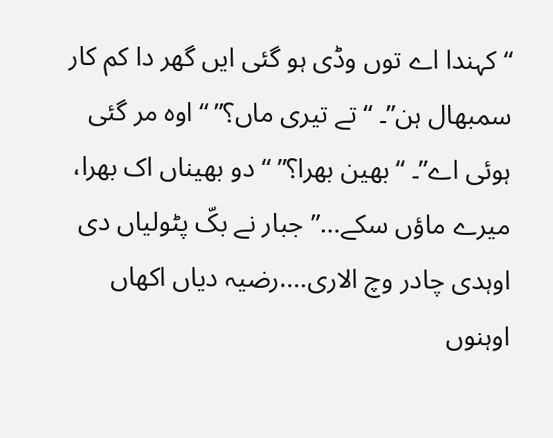“کہندا اے توں وڈی ہو گئی ایں گھر دا کم کار سمبھال ہن”۔ “تے تیری ماں؟” “اوہ مر گئی ہوئی اے”۔ “بھین بھرا؟” “دو بھیناں اک بھرا، میرے ماؤں سکے…” جبار نے بکّ پٹولیاں دی اوہدی چادر وچ الاری….رضیہ دیاں اکھاں اوہنوں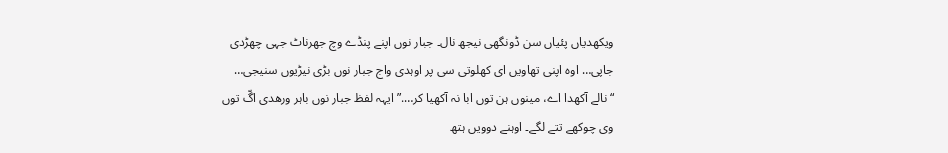ویکھدیاں پئیاں سن ڈونگھی نیجھ نال۔ جبار نوں اپنے پنڈے وچ جھرناٹ جہی چھڑدی جاپی… اوہ اپنی تھاویں ای کھلوتی سی پر اوہدی واج جبار نوں بڑی نیڑیوں سنیجی… “نالے آکھدا اے، مینوں ہن توں ابا نہ آکھیا کر….” ایہہ لفظ جبار نوں باہر ورھدی اگّ توں وی چوکھے تتے لگے۔ اوہنے دوویں ہتھ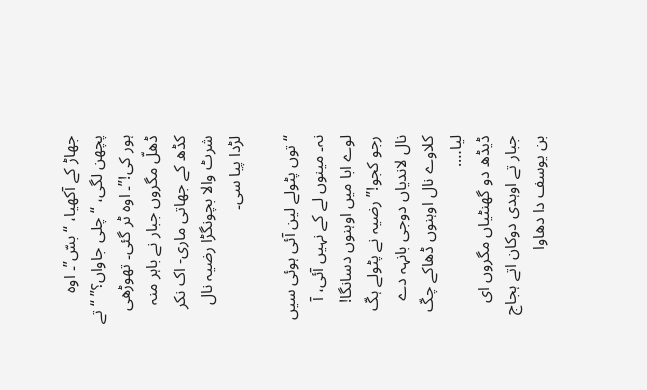جھاڑ کے آکھیا، “بسّ”۔ اوہ پچھن لگی، “چلی جاواں؟” “تے ہور کی!”۔ اوہ ٹر گئی۔ تھوڑھی ڈھلّ مگروں جبار نے باہر منہ کڈھ کے جھاتی ماری- اک نکر شرٹ والا بچونگڑا رضیہ نال لڑدا پیا سی۔

“توں پٹولے لین آئی ہوئی سیں نہ۔ مینوں لے کے نہیں آئی، آ لوے ابا میں اوہنوں دسانگا! رجو کجو!” رضیہ نے پٹولے ہکّ نال لاندیاں دوجی بانہہ دے کلاوے نال اوہنوں ڈھاکے چکّ لیا….
ڈیڈھ دو گھنٹیاں مگروں ای جبار تے اوہدی دوکان اتے ہجاج بن یوسف دا دھاوا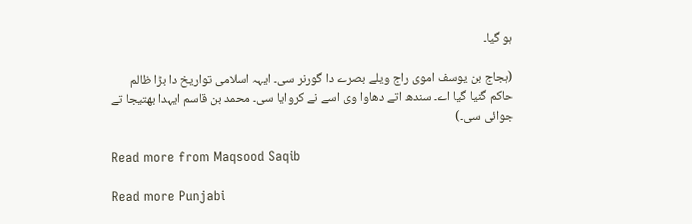ہو گیا۔

(ہجاج بن یوسف اموی راج ویلے بصرے دا گورنر سی۔ ایہہ اسلامی تواریخ دا بڑا ظالم حاکم گنیا گیا اے۔ سندھ اتے دھاوا وی اسے نے کروایا سی۔ محمد بن قاسم ایہدا بھتیجا تے جوائی سی۔)

Read more from Maqsood Saqib

Read more Punjabi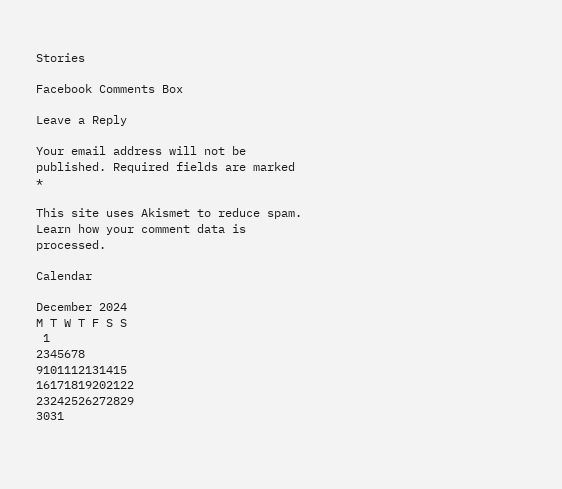Stories

Facebook Comments Box

Leave a Reply

Your email address will not be published. Required fields are marked *

This site uses Akismet to reduce spam. Learn how your comment data is processed.

Calendar

December 2024
M T W T F S S
 1
2345678
9101112131415
16171819202122
23242526272829
3031